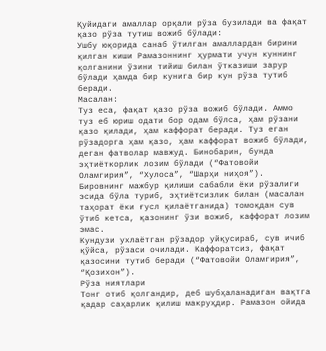Қуйидаги амаллар орқали рўза бузилади ва фақат қазо рўза тутиш вожиб бўлади:
Ушбу юқорида санаб ўтилган амаллардан бирини қилган киши Рамазоннинг ҳурмати учун куннинг қолганини ўзини тийиш билан ўтказиши зарур бўлади ҳамда бир кунига бир кун рўза тутиб беради.
Масалан:
Туз еса, фақат қазо рўза вожиб бўлади. Аммо туз еб юриш одати бор одам бўлса, ҳам рўзани қазо қилади, ҳам каффорат беради. Туз еган рўзадорга ҳам қазо, ҳам каффорат вожиб бўлади, деган фатволар мавжуд. Бинобарин, бунда эҳтиёткорлик лозим бўлади (“Фатовойи Оламгирия”, “Хулоса”, “Шарҳи ниҳоя”).
Бировнинг мажбур қилиши сабабли ёки рўзалиги эсида бўла туриб, эҳтиётсизлик билан (масалан таҳорат ёки ғусл қилаётганида) томоқдан сув ўтиб кетса, қазонинг ўзи вожиб, каффорат лозим эмас.
Кундузи ухлаётган рўзадор уйқусираб, сув ичиб қўйса, рўзаси очилади. Каффоратсиз, фақат қазосини тутиб беради (“Фатовойи Оламгирия”, “Қозихон”).
Рўза ниятлари
Тонг отиб қолгандир, деб шубҳаланадиган вақтга қадар саҳарлик қилиш макруҳдир. Рамазон ойида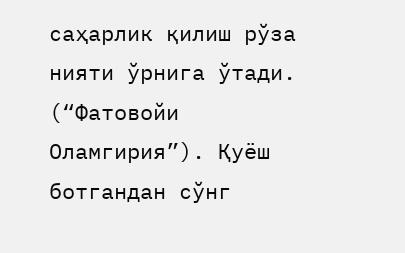саҳарлик қилиш рўза нияти ўрнига ўтади. (“Фатовойи Оламгирия”). Қуёш ботгандан сўнг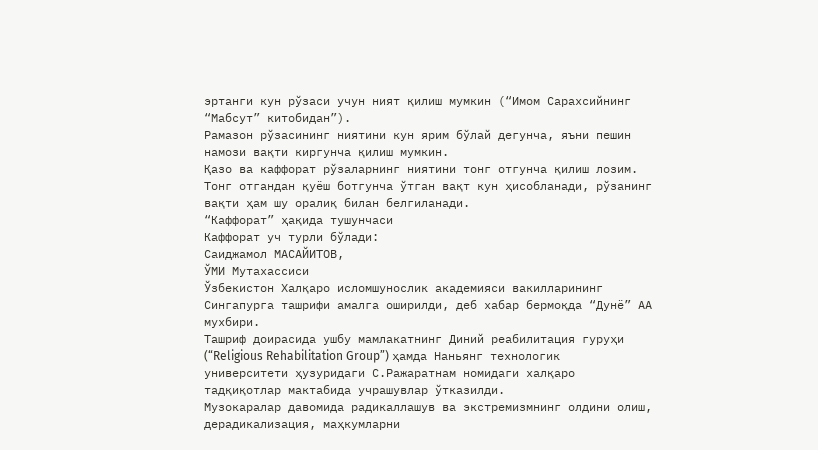эртанги кун рўзаси учун ният қилиш мумкин (“Имом Сарахсийнинг “Мабсут” китобидан”).
Рамазон рўзасининг ниятини кун ярим бўлай дегунча, яъни пешин намози вақти киргунча қилиш мумкин.
Қазо ва каффорат рўзаларнинг ниятини тонг отгунча қилиш лозим. Тонг отгандан қуёш ботгунча ўтган вақт кун ҳисобланади, рўзанинг вақти ҳам шу оралиқ билан белгиланади.
“Каффорат” ҳақида тушунчаси
Каффорат уч турли бўлади:
Саиджамол МАСАЙИТОВ,
ЎМИ Мутахассиси
Ўзбекистон Халқаро исломшунослик академияси вакилларининг Сингапурга ташрифи амалга оширилди, деб хабар бермоқда “Дунё” АА мухбири.
Ташриф доирасида ушбу мамлакатнинг Диний реабилитация гуруҳи (“Religious Rehabilitation Group”) ҳамда Наньянг технологик университети ҳузуридаги С.Ражаратнам номидаги халқаро тадқиқотлар мактабида учрашувлар ўтказилди.
Музокаралар давомида радикаллашув ва экстремизмнинг олдини олиш, дерадикализация, маҳкумларни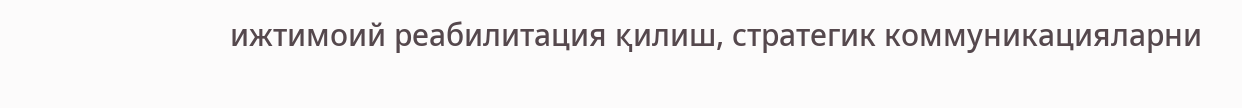ижтимоий реабилитация қилиш, стратегик коммуникацияларни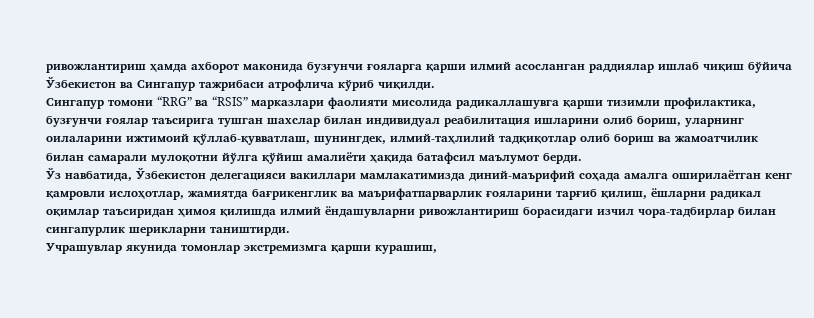ривожлантириш ҳамда ахборот маконида бузғунчи ғояларга қарши илмий асосланган раддиялар ишлаб чиқиш бўйича Ўзбекистон ва Сингапур тажрибаси атрофлича кўриб чиқилди.
Сингапур томони “RRG” ва “RSIS” марказлари фаолияти мисолида радикаллашувга қарши тизимли профилактика, бузғунчи ғоялар таъсирига тушган шахслар билан индивидуал реабилитация ишларини олиб бориш, уларнинг оилаларини ижтимоий қўллаб-қувватлаш, шунингдек, илмий-таҳлилий тадқиқотлар олиб бориш ва жамоатчилик билан самарали мулоқотни йўлга қўйиш амалиёти ҳақида батафсил маълумот берди.
Ўз навбатида, Ўзбекистон делегацияси вакиллари мамлакатимизда диний-маърифий соҳада амалга оширилаётган кенг қамровли ислоҳотлар, жамиятда бағрикенглик ва маърифатпарварлик ғояларини тарғиб қилиш, ёшларни радикал оқимлар таъсиридан ҳимоя қилишда илмий ёндашувларни ривожлантириш борасидаги изчил чора-тадбирлар билан сингапурлик шерикларни таништирди.
Учрашувлар якунида томонлар экстремизмга қарши курашиш,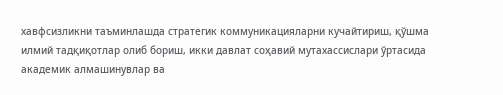хавфсизликни таъминлашда стратегик коммуникацияларни кучайтириш, қўшма илмий тадқиқотлар олиб бориш, икки давлат соҳавий мутахассислари ўртасида академик алмашинувлар ва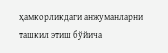ҳамкорликдаги анжуманларни ташкил этиш бўйича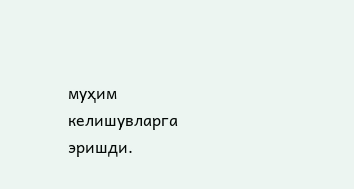муҳим келишувларга эришди.